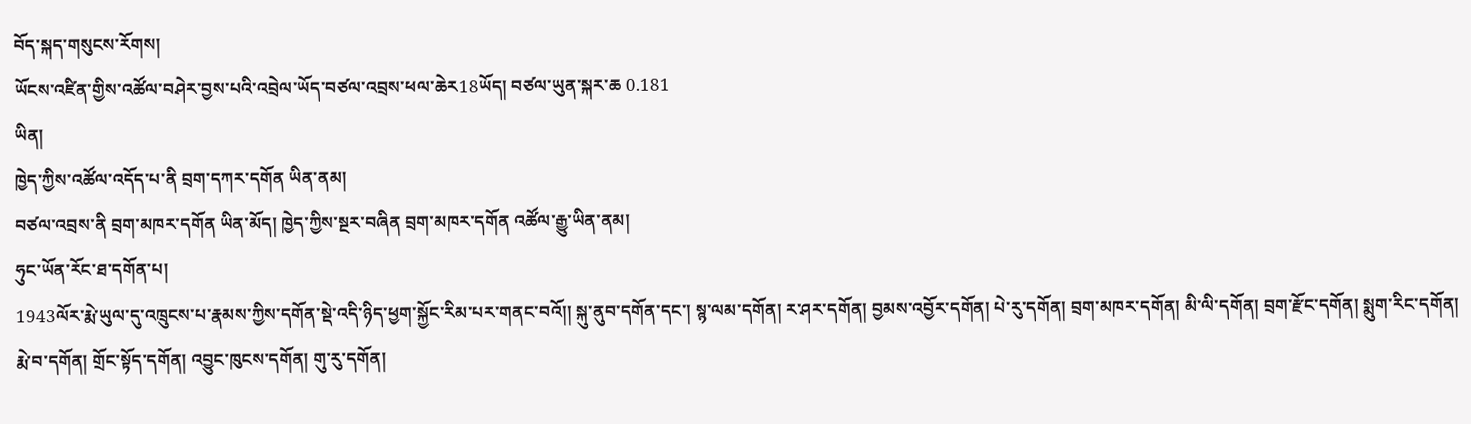བོད་སྐད་གསུངས་རོགས།
ཡོངས་འཛིན་གྱིས་འཚོལ་བཤེར་བྱས་པའི་འབྲེལ་ཡོད་བཙལ་འབྲས་ཕལ་ཆེར18ཡོད། བཙལ་ཡུན་སྐར་ཆ 0.181
ཡིན།
ཁྱེད་ཀྱིས་འཚོལ་འདོད་པ་ནི བྲག་དཀར་དགོན ཡིན་ནམ།
བཙལ་འབྲས་ནི བྲག་མཁར་དགོན ཡིན་མོད། ཁྱེད་ཀྱིས་སྔར་བཞིན བྲག་མཁར་དགོན འཚོལ་རྒྱུ་ཡིན་ནམ།
ཧུང་ཡོན་རོང་ཐ་དགོན་པ།
1943ལོར་རྨེ་ཡུལ་དུ་འཁྲུངས་པ་རྣམས་ཀྱིས་དགོན་སྡེ་འདི་ཉིད་ཕྱག་སྐྱོང་རིམ་པར་གནང་བའོ།། སྐུ་ནུབ་དགོན་དང་། སྙ་ལམ་དགོན། ར་ཤར་དགོན། བྱམས་འབྱོར་དགོན། པེ་རུ་དགོན། བྲག་མཁར་དགོན། མི་ལི་དགོན། བྲག་རྫོང་དགོན། སྨུག་རིང་དགོན། རྨེ་བ་དགོན། གྲོང་སྟོད་དགོན། འབྱུང་ཁུངས་དགོན། གུ་རུ་དགོན།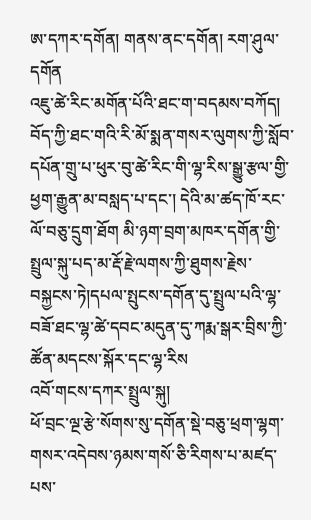ཨ་དཀར་དགོན། གནས་ནང་དགོན། རག་ཤུལ་དགོན
འཇུ་ཚེ་རིང་མགོན་པོའི་ཐང་ག་བདམས་བཀོད།
བོད་ཀྱི་ཐང་གའི་རི་མོ་སྨན་གསར་ལུགས་ཀྱི་སློབ་དཔོན་གྲུ་པ་ཕུར་བུ་ཚེ་རིང་གི་ལྷ་རིས་སྒྱུ་རྩལ་གྱི་ཕྱག་རྒྱུན་མ་བསླད་པ་དང་། དེའི་མ་ཚད་ཁོ་རང་ལོ་བཅུ་དྲུག་ཐོག མི་ཉག་བྲག་མཁར་དགོན་གྱི་སྤྲུལ་སྐུ་པད་མ་རྡོ་རྗེ་ལགས་ཀྱི་ཐུགས་རྗེས་བསྐྱངས་ཏེ།དཔལ་སྤུངས་དགོན་དུ་སྤྲུལ་པའི་ལྷ་བཟོ་ཐང་ལྷ་ཚེ་དབང་མདུན་དུ་ཀརྨ་སྒར་བྲིས་ཀྱི་ཚོན་མདངས་སྐོར་དང་ལྷ་རིས
འབོ་གངས་དཀར་སྤྲུལ་སྐུ།
ཕོ་བྲང་ལྔ་རྩེ་སོགས་སུ་དགོན་སྡེ་བཅུ་ཕྲག་ལྷག་གསར་འདེབས་ཉམས་གསོ་ཅི་རིགས་པ་མཛད་པས་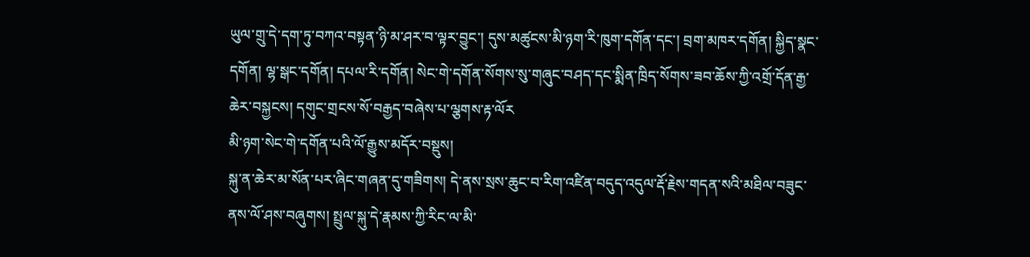ཡུལ་གྲུ་དེ་དག་ཏུ་བཀའ་བསྟན་ཉི་མ་ཤར་བ་ལྟར་བྱུང་། དུས་མཚུངས་མི་ཉག་རི་ཁུག་དགོན་དང་། བྲག་མཁར་དགོན། སྐྱིད་སྣང་དགོན། ལྷ་སྒང་དགོན། དཔལ་རི་དགོན། སེང་གེ་དགོན་སོགས་སུ་གཞུང་བཤད་དང་སྨིན་ཁྲིད་སོགས་ཟབ་ཆོས་ཀྱི་འགྲོ་དོན་རྒྱ་ཆེར་བསྐྱངས། དགུང་གྲངས་སོ་བརྒྱད་བཞེས་པ་ལྕགས་རྟ་ལོར
མི་ཉག་སེང་གེ་དགོན་པའི་ལོ་རྒྱུས་མདོར་བསྡུས།
སྐུ་ན་ཆེར་མ་སོན་པར་ཞིང་གཞན་དུ་གཟིགས། དེ་ནས་སྲས་ཆུང་བ་རིག་འཛིན་བདུད་འདུལ་རྡོ་རྗེས་གདན་སའི་མཐིལ་བཟུང་ནས་ལོ་ཤས་བཞུགས། སྤྲུལ་སྐུ་དེ་རྣམས་ཀྱི་རིང་ལ་མི་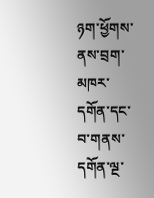ཉག་ཕྱོགས་ནས་བྲག་མཁར་དགོན་དང་བ་གནས་དགོན་ལྔ་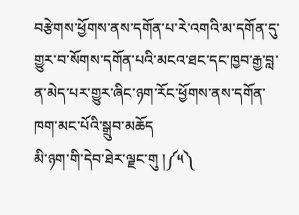བརྩེགས་ཕྱོགས་ནས་དགོན་པ་རེ་འགའི་མ་དགོན་དུ་གྱུར་བ་སོགས་དགོན་པའི་མངའ་ཐང་དང་ཁྱབ་རྒྱ་བླ་ན་མེད་པར་གྱུར་ཞིང་ཉག་རོང་ཕྱོགས་ནས་དགོན་ཁག་མང་པོའི་སྒྲུབ་མཆོད
མི་ཉག་གི་དེབ་ཐེར་ལྗང་གུ །༼༥༽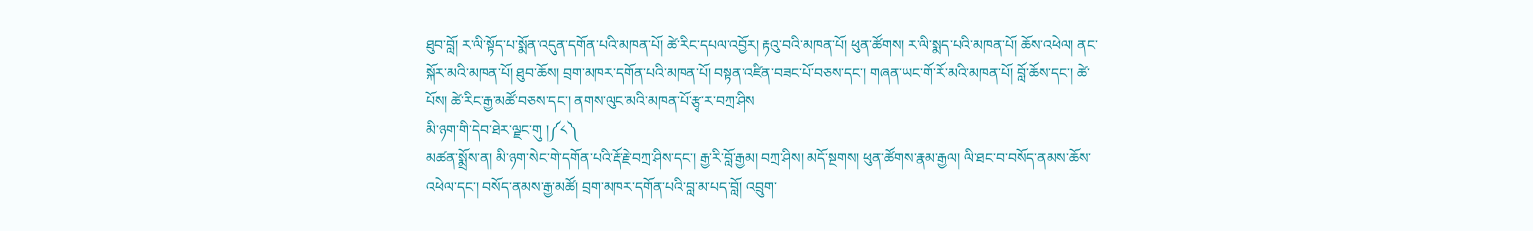ཐུབ་བློ། ར་ལི་སྟོད་པ་སྨོན་འདུན་དགོན་པའི་མཁན་པོ། ཚེ་རིང་དཔལ་འབྱོར། རྟའུ་བའི་མཁན་པོ། ཕུན་ཚོགས། ར་ལི་སྨད་པའི་མཁན་པོ། ཆོས་འཕེལ། ནང་སྐོར་མའི་མཁན་པོ། ཐུབ་ཆོས། བྲག་མཁར་དགོན་པའི་མཁན་པོ། བསྟན་འཛིན་བཟང་པོ་བཅས་དང་། གཞན་ཡང་གོ་རོ་མའི་མཁན་པོ། བློ་ཆོས་དང་། ཚེ་པོས། ཚེ་རིང་རྒྱ་མཚོ་བཅས་དང་། ནགས་ལུང་མའི་མཁན་པོ་རྩྭ་ར་བཀྲ་ཤིས
མི་ཉག་གི་དེབ་ཐེར་ལྗང་གུ །༼༨༽
མཚན་སྨྲོས་ན། མི་ཉག་སེང་གེ་དགོན་པའི་རྡོ་རྗེ་བཀྲ་ཤིས་དང་། རྒྱ་རི་བློ་རྒྱམ། བཀྲ་ཤིས། མདོ་སྔགས། ཕུན་ཚོགས་རྣམ་རྒྱལ། ལི་ཐང་བ་བསོད་ནམས་ཆོས་འཕེལ་དང་། བསོད་ནམས་རྒྱ་མཚོ། བྲག་མཁར་དགོན་པའི་བླ་མ་པད་བློ། འབྲུག་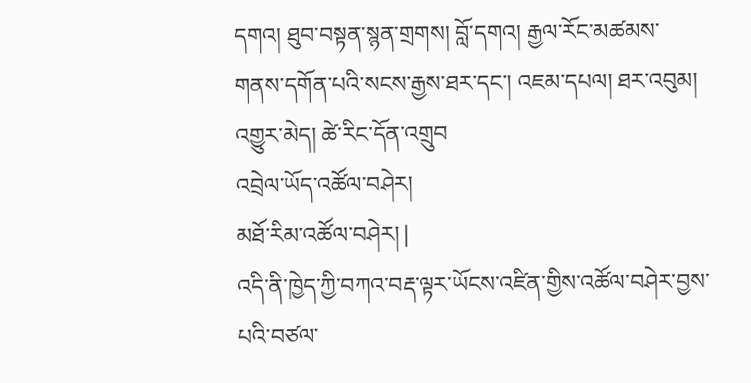དགའ། ཐུབ་བསྟན་སྙན་གྲགས། བློ་དགའ། རྒྱལ་རོང་མཚམས་གནས་དགོན་པའི་སངས་རྒྱས་ཐར་དང་། འཇམ་དཔལ། ཐར་འབུམ། འགྱུར་མེད། ཚེ་རིང་དོན་འགྲུབ
འབྲེལ་ཡོད་འཚོལ་བཤེར།
མཐོ་རིམ་འཚོལ་བཤེར། |
འདི་ནི་ཁྱེད་ཀྱི་བཀའ་བརྡ་ལྟར་ཡོངས་འཛིན་གྱིས་འཚོལ་བཤེར་བྱས་པའི་བཙལ་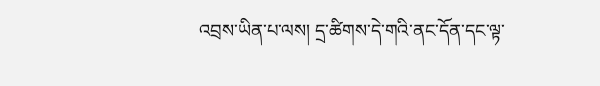འབྲས་ཡིན་པ་ལས། དྲ་ཚིགས་དེ་གའི་ནང་དོན་དང་ལྟ་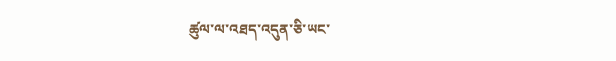ཚུལ་ལ་འཐད་འདུན་ཅི་ཡང་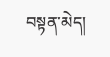བསྟན་མེད།